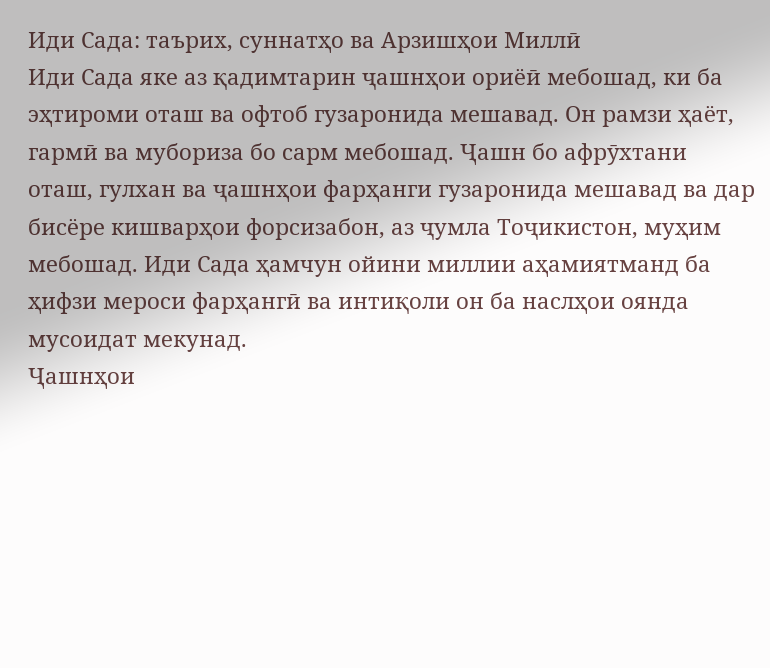Иди Сада: таърих, суннатҳо ва Арзишҳои Миллӣ
Иди Сада яке аз қадимтарин ҷашнҳои ориёӣ мебошад, ки ба эҳтироми оташ ва офтоб гузаронида мешавад. Он рамзи ҳаёт, гармӣ ва мубориза бо сарм мебошад. Ҷашн бо афрӯхтани оташ, гулхан ва ҷашнҳои фарҳанги гузаронида мешавад ва дар бисёре кишварҳои форсизабон, аз ҷумла Тоҷикистон, муҳим мебошад. Иди Сада ҳамчун ойини миллии аҳамиятманд ба ҳифзи мероси фарҳангӣ ва интиқоли он ба наслҳои оянда мусоидат мекунад.
Ҷашнҳои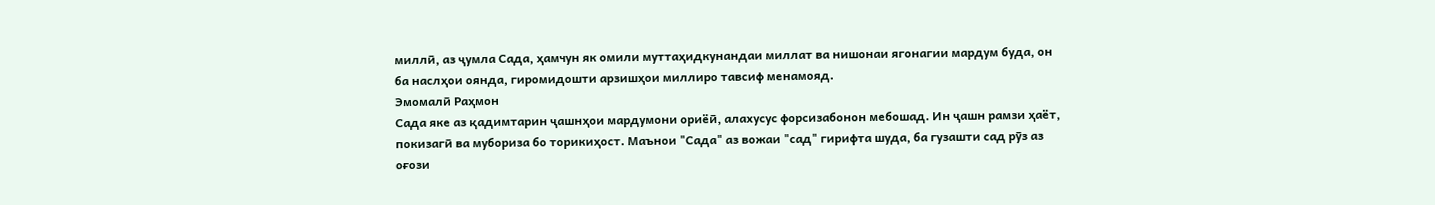миллӣ, аз ҷумла Сада, ҳамчун як омили муттаҳидкунандаи миллат ва нишонаи ягонагии мардум буда, он ба наслҳои оянда, гиромидошти арзишҳои миллиро тавсиф менамояд.
Эмомалӣ Раҳмон
Сада яке аз қадимтарин ҷашнҳои мардумони ориёӣ, алахусус форсизабонон мебошад. Ин ҷашн рамзи ҳаёт, покизагӣ ва мубориза бо торикиҳост. Маънои "Сада" аз вожаи "сад" гирифта шуда, ба гузашти сад рӯз аз оғози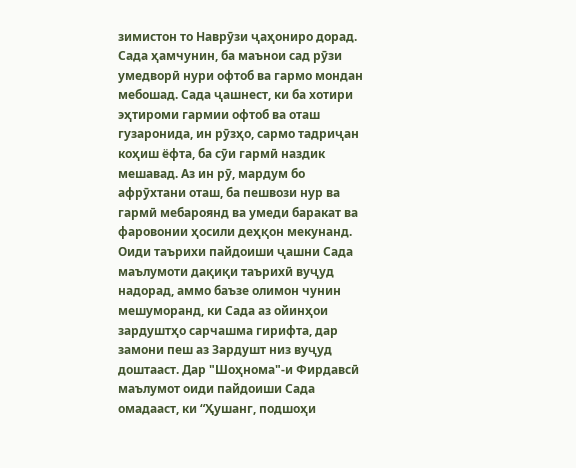зимистон то Наврӯзи ҷаҳониро дорад. Сада ҳамчунин, ба маънои сад рӯзи умедворӣ нури офтоб ва гармо мондан мебошад. Сада ҷашнест, ки ба хотири эҳтироми гармии офтоб ва оташ гузаронида, ин рӯзҳо, сармо тадриҷан коҳиш ёфта, ба сӯи гармӣ наздик мешавад. Аз ин рӯ, мардум бо афрӯхтани оташ, ба пешвози нур ва гармӣ мебароянд ва умеди баракат ва фаровонии ҳосили деҳқон мекунанд.
Оиди таърихи пайдоиши ҷашни Сада маълумоти дақиқи таърихӣ вуҷуд надорад, аммо баъзе олимон чунин мешуморанд, ки Сада аз ойинҳои зардуштҳо сарчашма гирифта, дар замони пеш аз Зардушт низ вуҷуд доштааст. Дар "Шоҳнома"-и Фирдавсӣ маълумот оиди пайдоиши Сада омадааст, ки “Ҳушанг, подшоҳи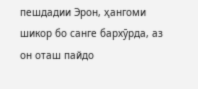пешдадии Эрон, ҳангоми шикор бо санге бархӯрда, аз он оташ пайдо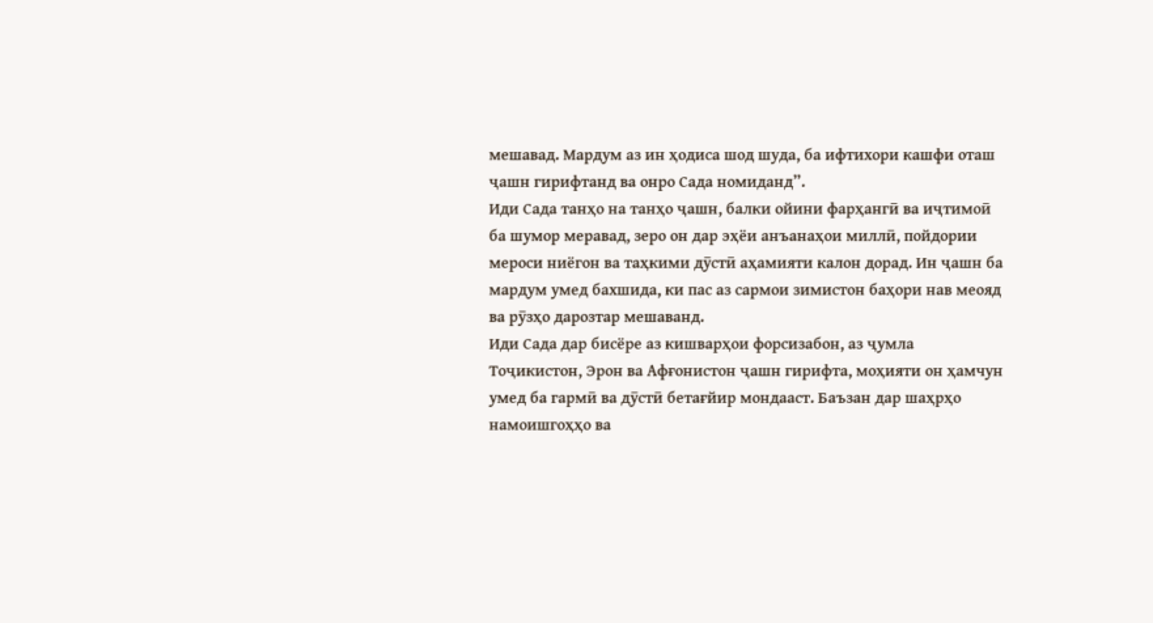мешавад. Мардум аз ин ҳодиса шод шуда, ба ифтихори кашфи оташ ҷашн гирифтанд ва онро Сада номиданд”.
Иди Сада танҳо на танҳо ҷашн, балки ойини фарҳангӣ ва иҷтимоӣ ба шумор меравад, зеро он дар эҳёи анъанаҳои миллӣ, пойдории мероси ниёгон ва таҳкими дӯстӣ аҳамияти калон дорад. Ин ҷашн ба мардум умед бахшида, ки пас аз сармои зимистон баҳори нав меояд ва рӯзҳо дарозтар мешаванд.
Иди Сада дар бисёре аз кишварҳои форсизабон, аз ҷумла Тоҷикистон, Эрон ва Афғонистон ҷашн гирифта, моҳияти он ҳамчун умед ба гармӣ ва дӯстӣ бетағйир мондааст. Баъзан дар шаҳрҳо намоишгоҳҳо ва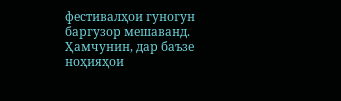фестивалҳои гуногун баргузор мешаванд. Ҳамчунин, дар баъзе ноҳияҳои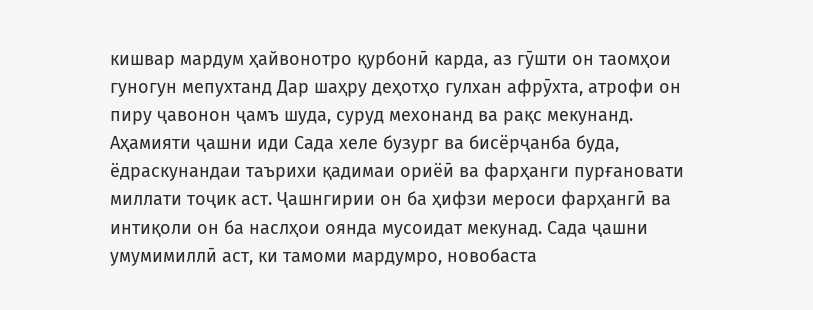кишвар мардум ҳайвонотро қурбонӣ карда, аз гӯшти он таомҳои гуногун мепухтанд Дар шаҳру деҳотҳо гулхан афрӯхта, атрофи он пиру ҷавонон ҷамъ шуда, суруд мехонанд ва рақс мекунанд.
Аҳамияти ҷашни иди Сада хеле бузург ва бисёрҷанба буда, ёдраскунандаи таърихи қадимаи ориёӣ ва фарҳанги пурғановати миллати тоҷик аст. Ҷашнгирии он ба ҳифзи мероси фарҳангӣ ва интиқоли он ба наслҳои оянда мусоидат мекунад. Сада ҷашни умумимиллӣ аст, ки тамоми мардумро, новобаста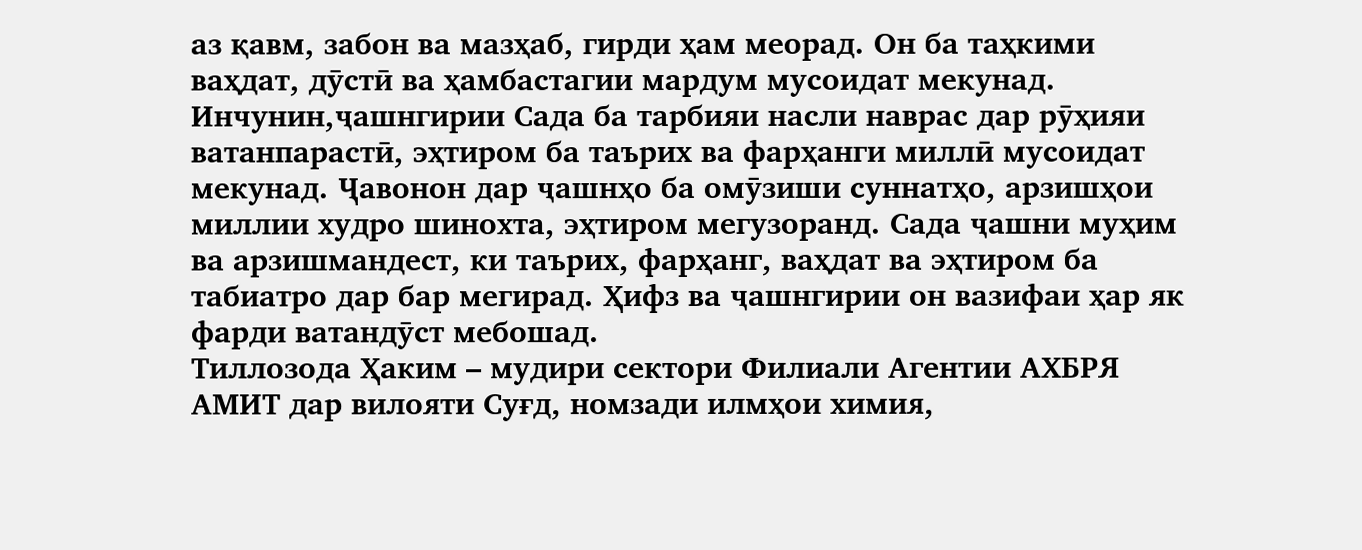аз қавм, забон ва мазҳаб, гирди ҳам меорад. Он ба таҳкими ваҳдат, дӯстӣ ва ҳамбастагии мардум мусоидат мекунад. Инчунин,ҷашнгирии Сада ба тарбияи насли наврас дар рӯҳияи ватанпарастӣ, эҳтиром ба таърих ва фарҳанги миллӣ мусоидат мекунад. Ҷавонон дар ҷашнҳо ба омӯзиши суннатҳо, арзишҳои миллии худро шинохта, эҳтиром мегузоранд. Сада ҷашни муҳим ва арзишмандест, ки таърих, фарҳанг, ваҳдат ва эҳтиром ба табиатро дар бар мегирад. Ҳифз ва ҷашнгирии он вазифаи ҳар як фарди ватандӯст мебошад.
Тиллозода Ҳаким – мудири сектори Филиали Агентии АХБРЯ АМИТ дар вилояти Суғд, номзади илмҳои химия,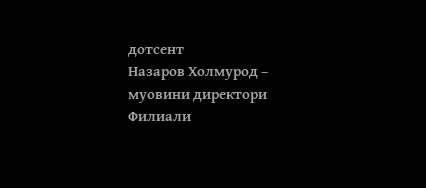дотсент
Назаров Холмурод – муовини директори Филиали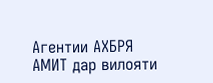Агентии АХБРЯ АМИТ дар вилояти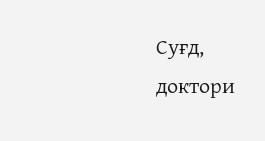Суғд, доктори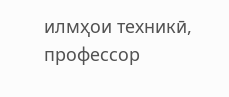илмҳои техникӣ, профессор